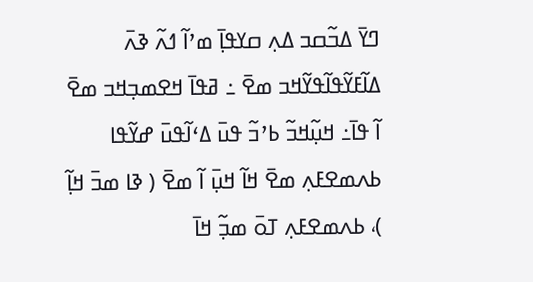ߣߌ߫ ߡߏ߬ߛߏ ߡߍ߲ ߛߌߟߊ߲߫ ߘߴߊ߬ ߗߍ߬ ߢߍ߫ ߡߊ߬ߓߌ߬ߟߊ߬ߟߌ߬ߞߏ ߘߐ߫ ߸ ߥߟߊ߫ ߞߐߘߏ߲ߞߏ ߘߐ߫ ߊ߬ ߟߊ߫߸ ߞߎ߲߬ߞߏ߬ ߕߴߏ߬ ߟߎ߫ ߡߵߊ߬ߟߎ߫ ߝߌ߬ߟߊ ߕߍߘߐߓߍ߲ ߘߐ߫ ߞߊ߬ ߞߎ߲߫ ߊ߬ ߘߐ߫ ( ߢߊ ߘߏ߫ ߞߊ߲߬ )، ߕߍߘߐߓߍ߲ ߠߋ߫ ߘߏ߲߬ ߞߊ߫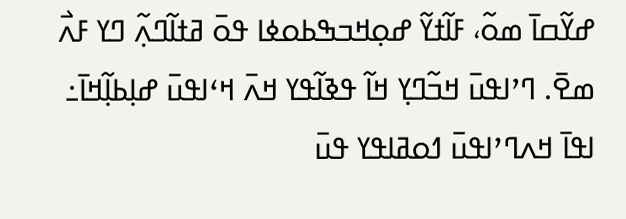ߝߌ߬ߛߊ߫ ߘߋ߬، ߓߊ߬ߙߌ߬ ߝߋ߲ߞߏߒߕߋߦߊ ߟߋ߫ ߥߙߊ߬ߣߍ߲߬ ߣߌ ߓߍ߯ ߘߐ߫. ߣߴߊߟߎ߫ ߞߏ߬ߣߌ߲ ߞߊ߬ ߟߢߊ߬ߟߌ ߞߍ߫ ߞߵߊߟߎ߫ ߝߊ߲ߕߊ߲߬ߞߊ߫߸ ߊߟߊ߫ ߞߍߣߴߊߟߎ߫ ߗߋߥߊߟߌ ߟߎ߫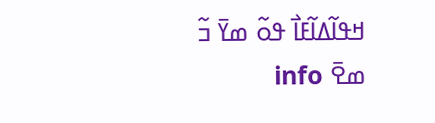ߞߟߊ߬ߡߊ߬ߓߊ߯ ߟߋ߬ ߘߌ߫ ߏ߬ ߘߐ߫ info